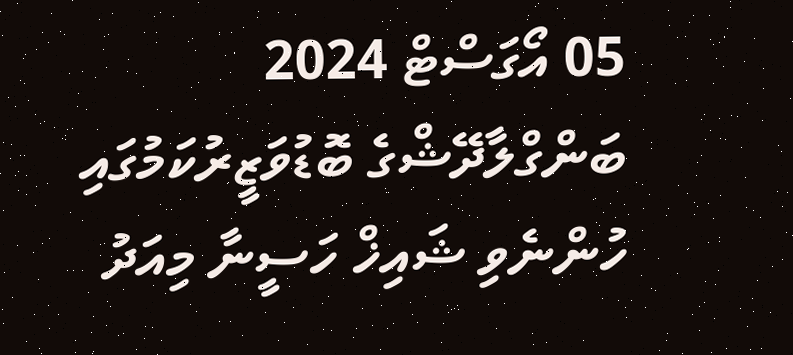05 އޯގަސްޓް 2024
ބަންގްލާދޭޝްގެ ބޮޑުވަޒީރުކަމުގައި ހުންނެވި ޝައިޚް ހަސީނާ މިއަދު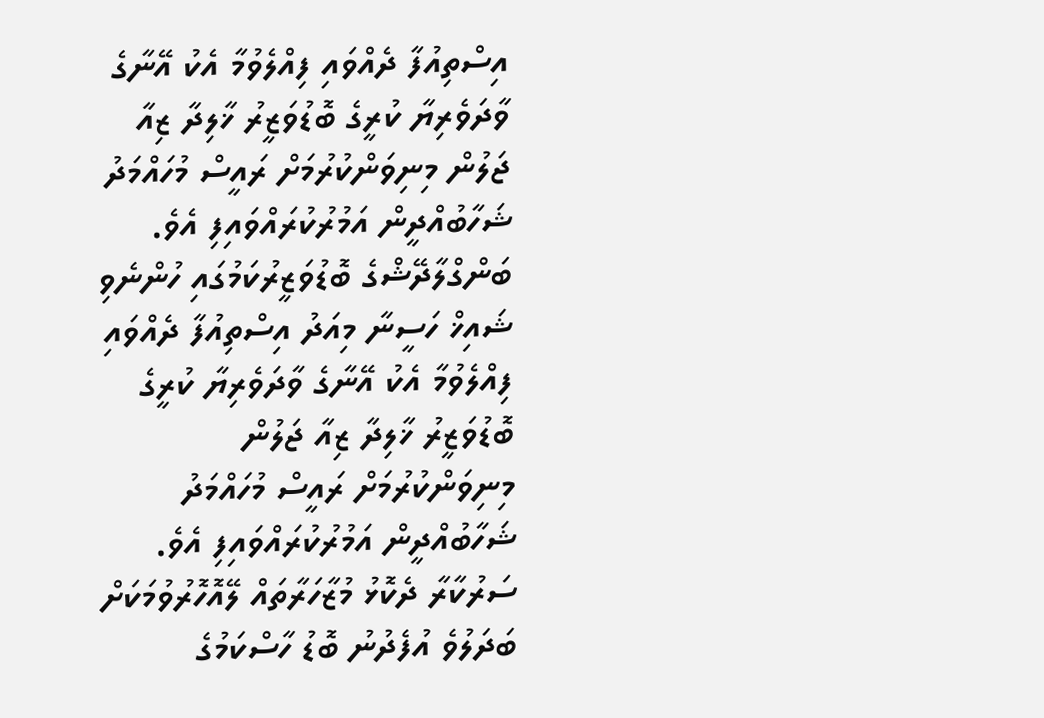އިސްތިއުފާ ދެއްވައި ފިއްލެވުމާ އެކު އޭނާގެ ވާދަވެރިޔާ ކުރީގެ ބޮޑުވަޒީރު ޚާލިދާ ޒިއާ ޖަލުން މިނިވަންކުރުމަށް ރައީސް މުހައްމަދު ޝަހާބުއްދީން އަމުރުކުރައްވައިފި އެވެ.
ބަންގްލާދޭޝްގެ ބޮޑުވަޒީރުކަމުގައި ހުންނެވި ޝައިޚް ހަސީނާ މިއަދު އިސްތިއުފާ ދެއްވައި ފިއްލެވުމާ އެކު އޭނާގެ ވާދަވެރިޔާ ކުރީގެ ބޮޑުވަޒީރު ޚާލިދާ ޒިއާ ޖަލުން މިނިވަންކުރުމަށް ރައީސް މުހައްމަދު ޝަހާބުއްދީން އަމުރުކުރައްވައިފި އެވެ.
ސަރުކާރާ ދެކޮޅު މުޒާހަރާތައް ލޭއޮހޮރުވުމަކަށް ބަދަލުވެ އުފެދުނު ބޮޑު ހާސްކަމުގެ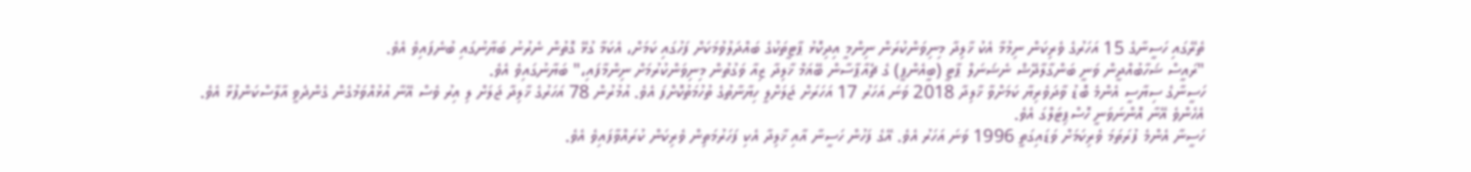ތެރޭގައި ހަސީނާގެ 15 އަހަރުގެ ވެރިކަން ނިމުމާ އެކު ޚާލިދާ މިނިވަންކުރަން ނިންމީ އިދިކޮޅު ޕާޓީތަކުގެ ބައްދަލުވުމަކަށް ފަހުގައި ކަމަށް، އެކަމާ ގުޅޭ ގޮތުން ނެރުނު ބަޔާނުގައި ބުނެފައިވެ އެވެ.
"ރައީސް ޝަހާބުއްދީން ވަނީ ބަންގާލާދޭޝް ނެޝަނަލް ޕާޓީ (ބީއެންޕީ) ގެ ޗެއާޕާސާން ބޭޣަމް ޚާލިދާ ޒިއާ ވަގުތުން މިނިވަންކުރުމަށް ނިންމާފައި،" ބަޔާނުގައިވެ އެވެ.
ހަސީނާގެ ސިޔާސީ އެންމެ ބޮޑު ވާދަވެރިޔާ ކަމަށްވާ ޚާލިދާ 2018 ވަނަ އަހަރު 17 އަހަރަށް ޖަލަށްލީ ހިޔާނާތުގެ ތުހުމަތުކޮށްފަ އެވެ. އުމުރުން 78 އަހަރުގެ ޚާލިދާ ޖަލަށް ލި އިރު ވެސް އޭނާ އުޅުއްވަމުގެން ގެންދެވީ އާލާސްކަންފުޅާ އެވެ. އެހެންވެ އޭނާ އޮންނަވަނީ ހޮސްޕިޓަލްގަ އެވެ.
ހަސީނާ އެންމެ ފުރަތަމަ ވެރިކަމަށް ވަޑައިގަތީ 1996 ވަނަ އަހަރު އެވެ. އޭގެ ފަހުން ހަސީނާ އާއި ޚާލިދާ އެކި ފަހަރުމަތިން ވެރިކަން ކުރައްވާފައިވެ އެވެ.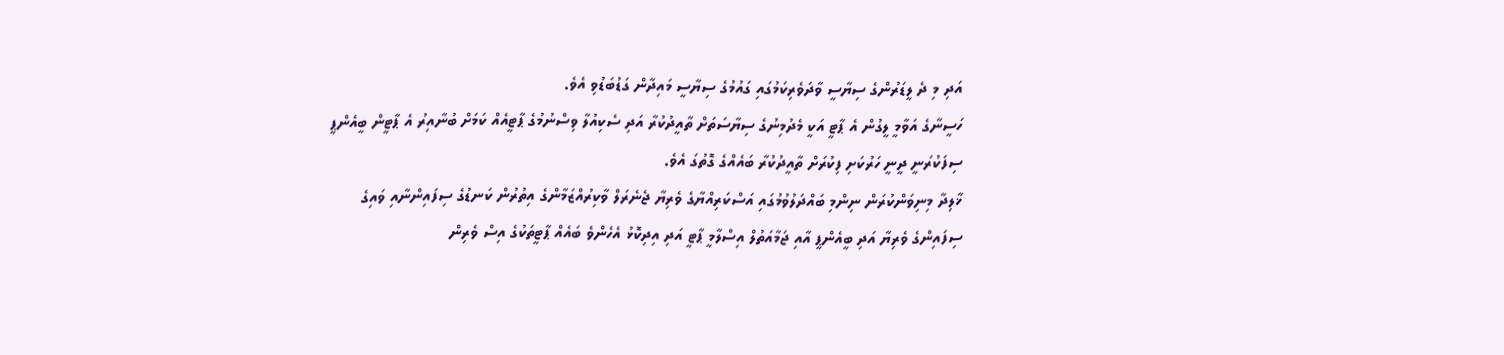އަދި މި ދެ ލީޑަރުންގެ ސިޔާސީ ވާދަވެރިކަމުގައި ގައުމުގެ ސިޔާސީ މައިދާން ގަޑުބަޑުވި އެވެ.
ހަސީނާގެ އަވާމީ ލީގުން އެ ޕާޓީ އަކީ މެދުމިނުގެ ސިޔާސަތަށް ތާއީދުކުރާ އަދި ސެކިއުލާ ވިސްނުމުގެ ޕާޓީއެއް ކަމަށް ބުނާއިރު އެ ޕާޓީން ބީއެންޕީ ސިފަކުރަނީ ދީނީ ހަރުކަށި ފިކުރަށް ތާއީދުކުރާ ބައެއްގެ ގޮތުގަ އެވެ.
ޚާލިދާ މިނިވަންކުރަން ނިންމި ބައްދަލުވުމުގައި އަސްކަރިއްޔާގެ ވެރިޔާ ޖެނެރަލް ވާކިރުއްޒަމާންގެ އިތުރުން ކަނޑުގެ ސިފައިންނާއި ވައިގެ ސިފައިންގެ ވެރިޔާ އަދި ބީއެންޕީ އާއި ޖަމާއަތުލް އިސްލާމީ ޕާޓީ އަދި އިދިކޮޅު އެހެންވެ ބައެއް ޕާޓީތަކުގެ އިސް ވެރިން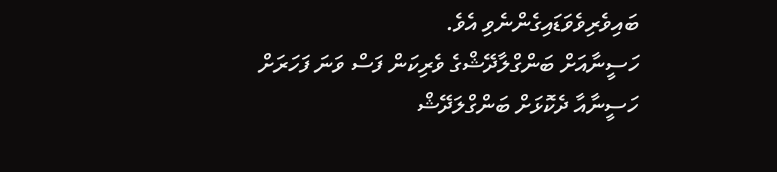ބައިވެރިވެވަޑައިގެންނެވި އެވެ.
ހަސީނާއަށް ބަންގްލާދޭޝްގެ ވެރިކަން ފަސް ވަނަ ފަހަރަށް
ހަސީނާއާ ދެކޮޅަށް ބަންގްލަދޭޝް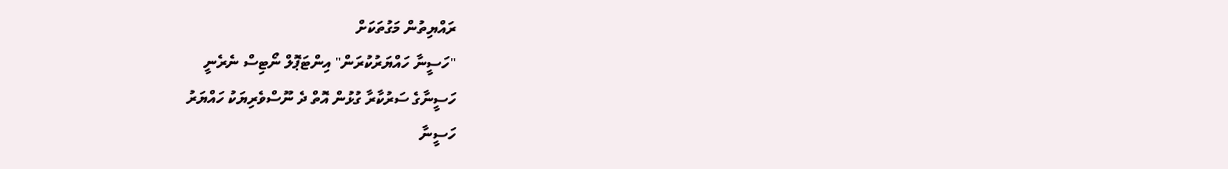ރައްޔިތުން މަގުތަކަށް
"ހަސީނާ ހައްޔަރުކުރަން" އިންޓަޕޮލް ނޯޓިސް ނެރެނީ
ހަސީނާގެ ސަރުކާރާ ގުޅުން އޮތް ދެ ނޫސްވެރިޔަކު ހައްޔަރު
ހަސީނާ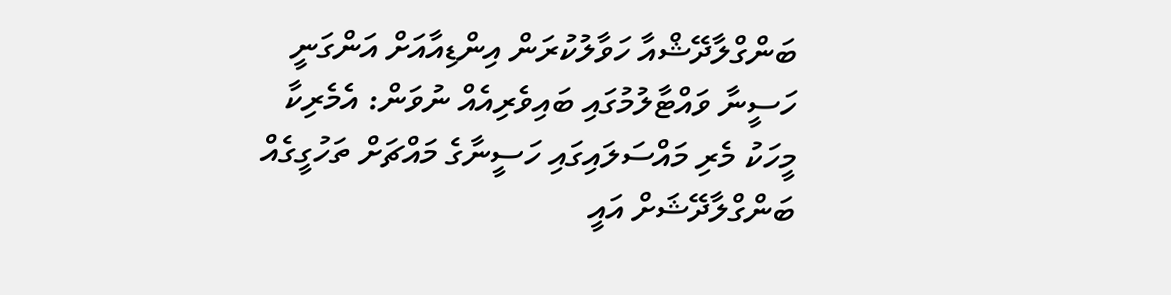ބަންގްލާދޭޝްއާ ހަވާލުކުރަން އިންޑިއާއަށް އަންގަނީ
ހަސީނާ ވައްޓާލުމުގައި ބައިވެރިއެއް ނުވަން: އެމެރިކާ
މީހަކު މެރި މައްސަލައިގައި ހަސީނާގެ މައްޗަށް ތަހުގީގެއް
ބަންގްލާދޭޝަށް އައީ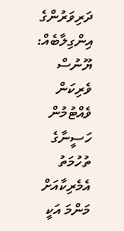ދަރިވަރުންގެ އިންގިލާބެއް: ޔޫނުސް
ވެރިކަން ވެއްޓުމުން ހަސީނާގެ ތުހުމަތު އެމެރިކާއަށް
މަންމަ އަކީ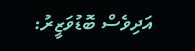އަދިވެސް ބޮޑުވަޒީރު: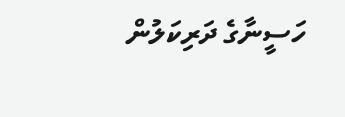ހަސީނާގެ ދަރިކަލުން